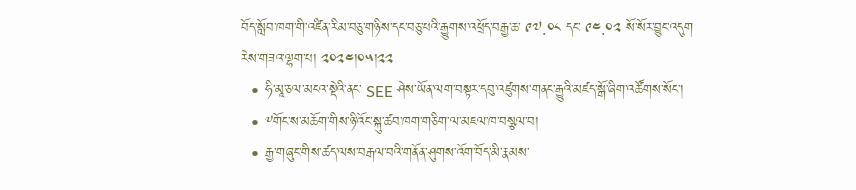བོད་སློབ་ཁག་གི་འཛིན་རིམ་བཅུ་གཉིས་དང་བཅུ་པའི་རྒྱུགས་འཕྲོད་བརྒྱ་ཆ་ ༩༧.༠༨ དང་ ༩༤.༠༢ སོ་སོར་བྱུང་འདུག
རེས་གཟའ་ལྷག་པ། ༢༠༢༤།༠༥།༢༢
  • ཧི་མཱ་ཅལ་མངའ་སྡེའི་ནང་ SEE ཤེས་ཡོན་ལག་བསྟར་དབུ་འཛུགས་གནང་རྒྱུའི་མཛད་སྒོ་ཞིག་འཚོགས་སོང་།
  • ༸གོང་ས་མཆོག་གིས་ཉི་འོང་སྐུ་ཚབ་ཁག་གཅིག་ལ་མཇལ་ཁ་བསྩལ་བ།
  • རྒྱ་གཞུང་གིས་ཚད་ལས་བརྒལ་བའི་གནོན་ཤུགས་འོག་བོད་མི་རྣམས་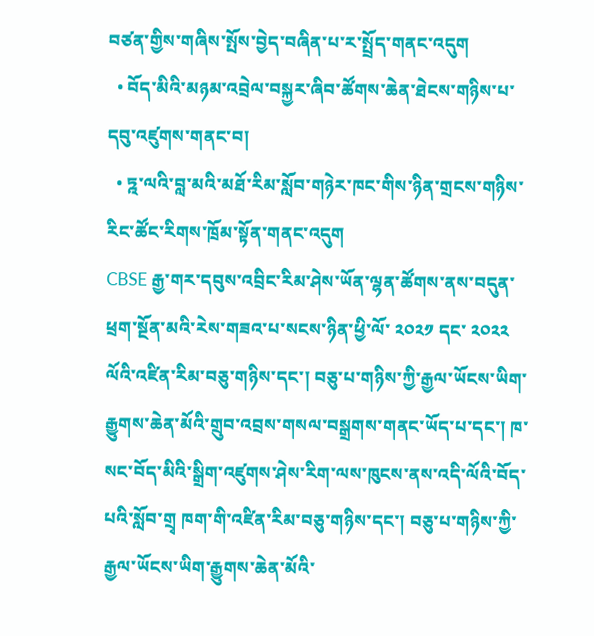བཙན་གྱིས་གཞིས་སྤོས་བྱེད་བཞིན་པ་ར་སྤྲོད་གནང་འདུག
  • བོད་མིའི་མཉམ་འབྲེལ་བསྐྱར་ཞིབ་ཚོགས་ཆེན་ཐེངས་གཉིས་པ་དབུ་འཛུགས་གནང་བ།
  • ཏྰ་ལའི་བླ་མའི་མཐོ་རིམ་སློབ་གཉེར་ཁང་གིས་ཉིན་གྲངས་གཉིས་རིང་ཚོང་རིགས་ཁྲོམ་སྟོན་གནང་འདུག
CBSE རྒྱ་གར་དབུས་འབྲིང་རིམ་ཤེས་ཡོན་ལྷན་ཚོགས་ནས་བདུན་ཕྲག་སྔོན་མའི་རེས་གཟའ་པ་སངས་ཉིན་ཕྱི་ལོ་ ༢༠༢༡ དང་ ༢༠༢༢ ལོའི་འཛིན་རིམ་བཅུ་གཉིས་དང་། བཅུ་པ་གཉིས་ཀྱི་རྒྱལ་ཡོངས་ཡིག་རྒྱུགས་ཆེན་མོའི་གྲུབ་འབྲས་གསལ་བསྒྲགས་གནང་ཡོད་པ་དང་། ཁ་སང་བོད་མིའི་སྒྲིག་འཛུགས་ཤེས་རིག་ལས་ཁུངས་ནས་འདི་ལོའི་བོད་པའི་སློབ་གྲྭ ཁག་གི་འཛིན་རིམ་བཅུ་གཉིས་དང་། བཅུ་པ་གཉིས་ཀྱི་རྒྱལ་ཡོངས་ཡིག་རྒྱུགས་ཆེན་མོའི་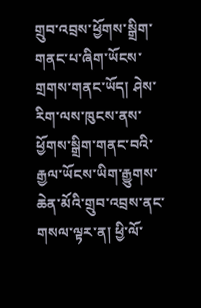གྲུབ་འབྲས་ཕྱོགས་སྒྲིག་གནང་པ་ཞིག་ཡོངས་གྲགས་གནང་ཡོད། ཤེས་རིག་ལས་ཁུངས་ནས་ཕྱོགས་སྒྲིག་གནང་བའི་རྒྱལ་ཡོངས་ཡིག་རྒྱུགས་ཆེན་མོའི་གྲུབ་འབྲས་ནང་གསལ་ལྟར་ན། ཕྱི་ལོ་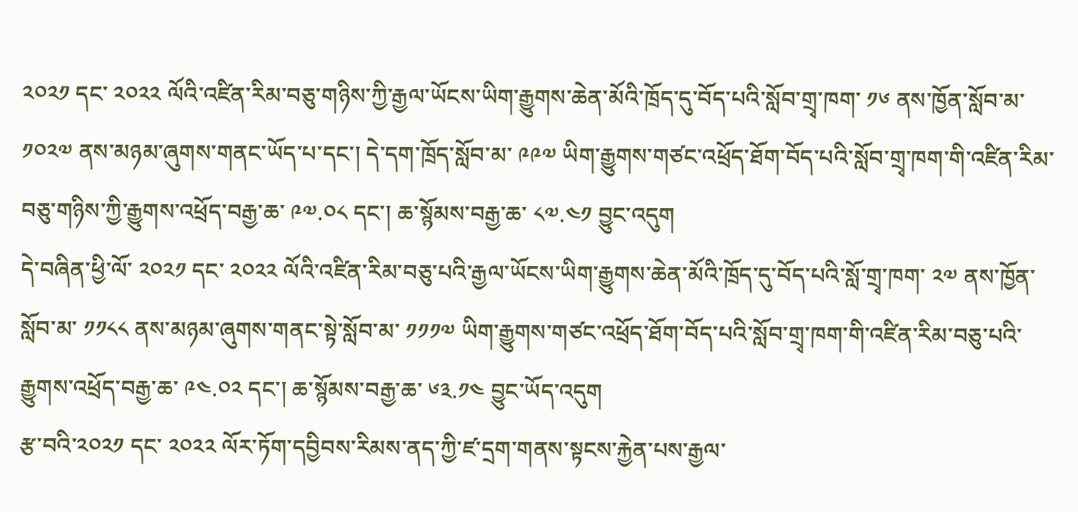༢༠༢༡ དང་ ༢༠༢༢ ལོའི་འཛིན་རིམ་བཅུ་གཉིས་ཀྱི་རྒྱལ་ཡོངས་ཡིག་རྒྱུགས་ཆེན་མོའི་ཁྲོད་དུ་བོད་པའི་སློབ་གྲྭ་ཁག་ ༡༦ ནས་ཁྱོན་སློབ་མ་ ༡༠༢༧ ནས་མཉམ་ཞུགས་གནང་ཡོད་པ་དང་། དེ་དག་ཁྲོད་སློབ་མ་ ༩༩༧ ཡིག་རྒྱུགས་གཙང་འཕྲོད་ཐོག་བོད་པའི་སློབ་གྲྭ་ཁག་གི་འཛིན་རིམ་བཅུ་གཉིས་ཀྱི་རྒྱུགས་འཕྲོད་བརྒྱ་ཆ་ ༩༧.༠༨ དང་། ཆ་སྙོམས་བརྒྱ་ཆ་ ༨༧.༤༡ བྱུང་འདུག
དེ་བཞིན་ཕྱི་ལོ་ ༢༠༢༡ དང་ ༢༠༢༢ ལོའི་འཛིན་རིམ་བཅུ་པའི་རྒྱལ་ཡོངས་ཡིག་རྒྱུགས་ཆེན་མོའི་ཁྲོད་དུ་བོད་པའི་སློ་གྲྭ་ཁག་ ༢༧ ནས་ཁྱོན་སློབ་མ་ ༡༡༨༨ ནས་མཉམ་ཞུགས་གནང་སྟེ་སློབ་མ་ ༡༡༡༧ ཡིག་རྒྱུགས་གཙང་འཕྲོད་ཐོག་བོད་པའི་སློབ་གྲྭ་ཁག་གི་འཛིན་རིམ་བཅུ་པའི་རྒྱུགས་འཕྲོད་བརྒྱ་ཆ་ ༩༤.༠༢ དང་། ཆ་སྙོམས་བརྒྱ་ཆ་ ༦༣.༡༤ བྱུང་ཡོད་འདུག
རྩ་བའི་༢༠༢༡ དང་ ༢༠༢༢ ལོར་ཏོག་དབྱིབས་རིམས་ནད་ཀྱི་ཛ་དྲག་གནས་སྟངས་རྐྱེན་པས་རྒྱལ་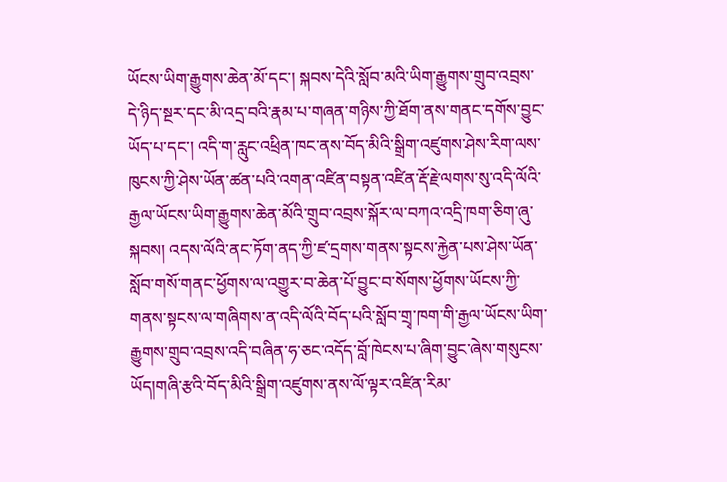ཡོངས་ཡིག་རྒྱུགས་ཆེན་མོ་དང་། སྐབས་དེའི་སློབ་མའི་ཡིག་རྒྱུགས་གྲུབ་འབྲས་དེ་ཉིད་སྔར་དང་མི་འདྲ་བའི་རྣམ་པ་གཞན་གཉིས་ཀྱི་ཐོག་ནས་གནང་དགོས་བྱུང་ཡོད་པ་དང་། འདི་ག་རླུང་འཕྲིན་ཁང་ནས་བོད་མིའི་སྒྲིག་འཛུགས་ཤེས་རིག་ལས་ཁུངས་ཀྱི་ཤེས་ཡོན་ཚན་པའི་འགན་འཛིན་བསྟན་འཛིན་རྡོ་རྗེ་ལགས་སུ་འདི་ལོའི་རྒྱལ་ཡོངས་ཡིག་རྒྱུགས་ཆེན་མོའི་གྲུབ་འབྲས་སྐོར་ལ་བཀའ་འདྲི་ཁག་ཅིག་ཞུ་སྐབས། འདས་ལོའི་ནང་ཏོག་ནད་ཀྱི་ཛ་དྲགས་གནས་སྟངས་རྐྱེན་པས་ཤེས་ཡོན་སློབ་གསོ་གནང་ཕྱོགས་ལ་འགྱུར་བ་ཆེན་པོ་བྱུང་བ་སོགས་ཕྱོགས་ཡོངས་ཀྱི་གནས་སྟངས་ལ་གཞིགས་ན་འདི་ལོའི་བོད་པའི་སློབ་གྲྭ་ཁག་གི་རྒྱལ་ཡོངས་ཡིག་རྒྱུགས་གྲུབ་འབྲས་འདི་བཞིན་ཧ་ཅང་འདོད་བློ་ཁེངས་པ་ཞིག་བྱུང་ཞེས་གསུངས་ཡོད།གཞི་རྩའི་བོད་མིའི་སྒྲིག་འཛུགས་ནས་ལོ་ལྟར་འཛིན་རིམ་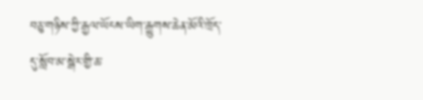བཅུ་གཉིས་ཀྱི་རྒྱལ་ཡོངས་ཡིག་རྒྱུགས་ཆེན་མོའི་ཁྲོད་དུ་སློབ་མ་སྒེར་གྱི་ཆ་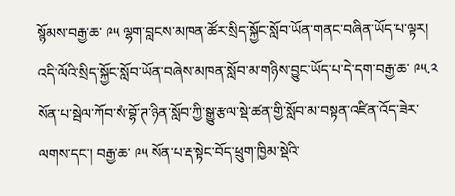སྙོམས་བརྒྱ་ཆ་ ༩༥ ལྷག་བླངས་མཁན་ཚོར་སྲིད་སྐྱོང་སློབ་ཡོན་གནང་བཞིན་ཡོད་པ་ལྟར། འདི་ལོའི་སྲིད་སྐྱོང་སློབ་ཡོན་བཞེས་མཁན་སློབ་མ་གཉིས་བྱུང་ཡོད་པ་དེ་དག་བརྒྱ་ཆ་ ༩༥.༢ སོན་པ་སྦེལ་ཀོབ་སཾ་བྷོ་ཊ་ཉིན་སློབ་ཀྱི་སྒྱུ་རྩལ་སྡེ་ཚན་གྱི་སློབ་མ་བསྟན་འཛིན་འོད་ཟེར་ལགས་དང་། བརྒྱ་ཆ་ ༩༥ སོན་པ་རྡ་སྟེང་བོད་ཕྲུག་ཁྱིམ་སྡེའི་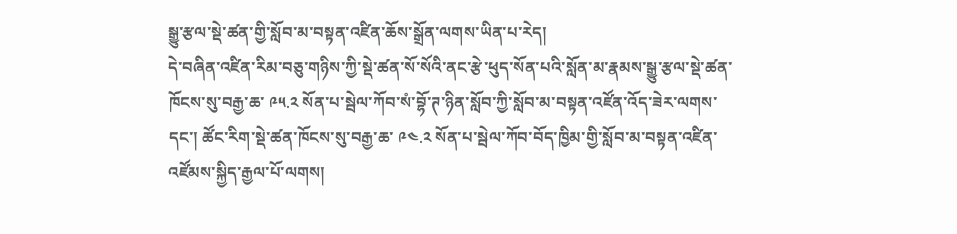སྒྱུ་རྩལ་སྡེ་ཚན་གྱི་སློབ་མ་བསྟན་འཛིན་ཆོས་སྒྲོན་ལགས་ཡིན་པ་རེད།
དེ་བཞིན་འཛིན་རིམ་བཅུ་གཉིས་ཀྱི་སྡེ་ཚན་སོ་སོའི་ནང་རྩེ་ཕུད་སོན་པའི་སློན་མ་རྣམས་སྒྱུ་རྩལ་སྡེ་ཚན་ཁོངས་སུ་བརྒྱ་ཆ་ ༩༥.༢ སོན་པ་སྦེལ་ཀོབ་སཾ་བྷོ་ཊ་ཉིན་སློབ་ཀྱི་སློབ་མ་བསྟན་འཛོན་འོད་ཟེར་ལགས་དང་། ཚོང་རིག་སྡེ་ཚན་ཁོངས་སུ་བརྒྱ་ཆ་ ༩༤.༢ སོན་པ་སྦེལ་ཀོབ་བོད་ཁྱིམ་གྱི་སློབ་མ་བསྟན་འཛིན་འཛོམས་སྐྱིད་རྒྱལ་པོ་ལགས།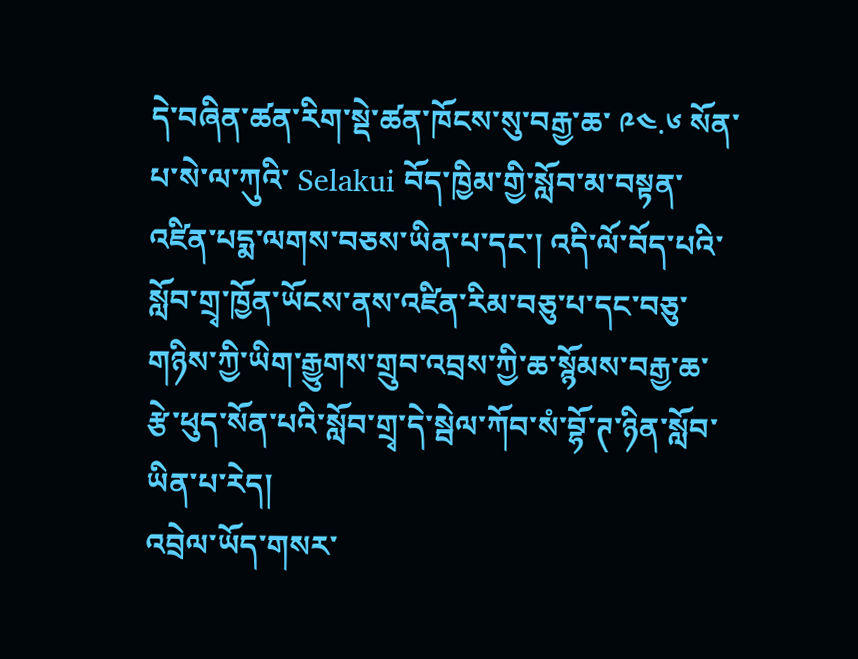དེ་བཞིན་ཚན་རིག་སྡེ་ཚན་ཁོངས་སུ་བརྒྱ་ཆ་ ༩༤.༦ སོན་པ་སེ་ལ་ཀུའི་ Selakui བོད་ཁྱིམ་གྱི་སློབ་མ་བསྟན་འཛིན་པདྨ་ལགས་བཅས་ཡིན་པ་དང་། འདི་ལོ་བོད་པའི་སློབ་གྲྭ་ཁྱོན་ཡོངས་ནས་འཛིན་རིམ་བཅུ་པ་དང་བཅུ་གཉིས་ཀྱི་ཡིག་རྒྱུགས་གྲུབ་འབྲས་ཀྱི་ཆ་སྙོམས་བརྒྱ་ཆ་རྩེ་ཕུད་སོན་པའི་སློབ་གྲྭ་དེ་སྦེལ་ཀོབ་སཾ་བྷོ་ཊ་ཉིན་སློབ་ཡིན་པ་རེད།
འབྲེལ་ཡོད་གསར་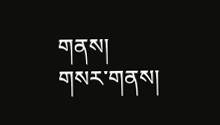གནས།
གསར་གནས།